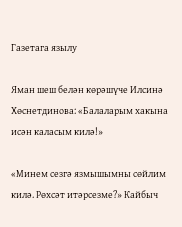Газетага язылу

Яман шеш белән көрәшүче Илсинә Хөснетдинова: «Балаларым хакына исән каласым килә!»

«Минем сезгә язмышымны сөйлим килә. Рөхсәт итәрсезме?» Кайбыч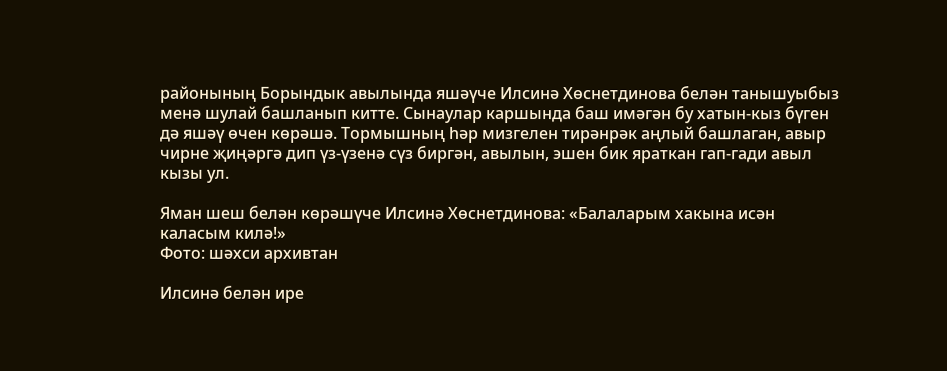районының Борындык авылында яшәүче Илсинә Хөснетдинова белән танышуыбыз менә шулай башланып китте. Сынаулар каршында баш имәгән бу хатын-кыз бүген дә яшәү өчен көрәшә. Тормышның һәр мизгелен тирәнрәк аңлый башлаган, авыр чирне җиңәргә дип үз-үзенә сүз биргән, авылын, эшен бик яраткан гап-гади авыл кызы ул.

Яман шеш белән көрәшүче Илсинә Хөснетдинова: «Балаларым хакына исән каласым килә!»
Фото: шәхси архивтан

Илсинә белән ире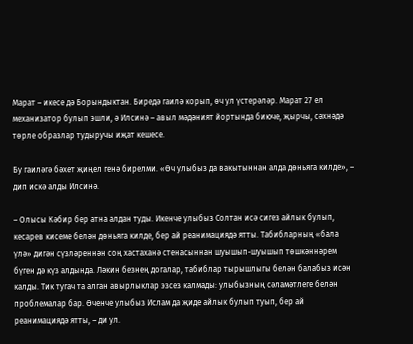Марат – икесе дә Борындыктан. Биредә гаилә корып, өч ул үстерәләр. Марат 27 ел механизатор булып эшли, ә Илсинә – авыл мәдәният йортында биюче, җырчы, сәхнәдә төрле образлар тудыручы иҗат кешесе.

Бу гаиләгә бәхет җиңел генә бирелми. «Өч улыбыз да вакытыннан алда дөньяга килде», – дип искә алды Илсинә.

– Олысы Кәбир бер атна алдан туды. Икенче улыбыз Солтан исә сигез айлык булып, кесарев кисеме белән дөньяга килде, бер ай реанимациядә ятты. Табибларның «бала үлә» дигән сүзләреннән соң хастаханә стенасыннан шуышып-шуышып төшкәннәрем бүген дә күз алдында. Ләкин безнең догалар, табиблар тырышлыгы белән балабыз исән калды. Тик тугач та алган авырлыклар эзсез калмады: улыбызның сәламәтлеге белән проблемалар бар. Өченче улыбыз Ислам да җиде айлык булып туып, бер ай реанимациядә ятты, – ди ул.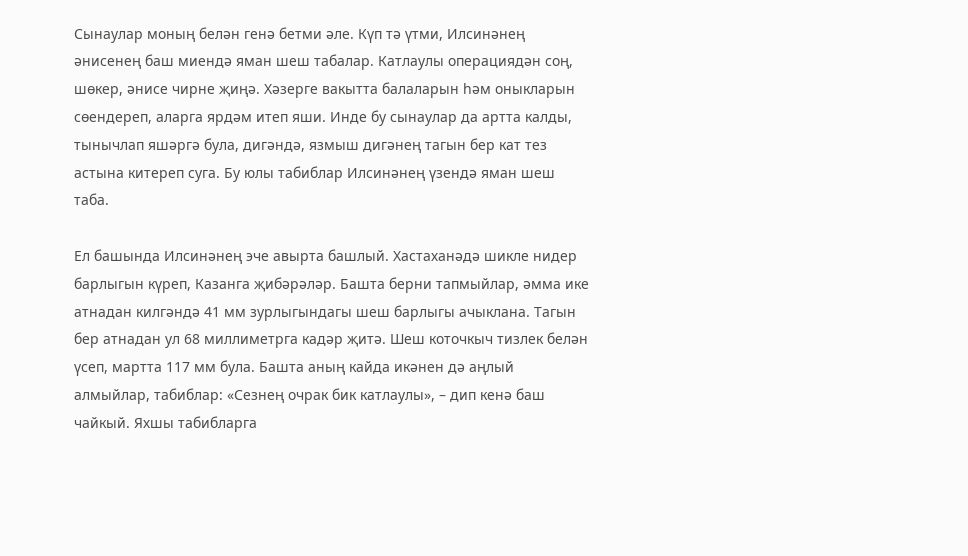Сынаулар моның белән генә бетми әле. Күп тә үтми, Илсинәнең әнисенең баш миендә яман шеш табалар. Катлаулы операциядән соң, шөкер, әнисе чирне җиңә. Хәзерге вакытта балаларын һәм оныкларын сөендереп, аларга ярдәм итеп яши. Инде бу сынаулар да артта калды, тынычлап яшәргә була, дигәндә, язмыш дигәнең тагын бер кат тез астына китереп суга. Бу юлы табиблар Илсинәнең үзендә яман шеш таба.

Ел башында Илсинәнең эче авырта башлый. Хастаханәдә шикле нидер барлыгын күреп, Казанга җибәрәләр. Башта берни тапмыйлар, әмма ике атнадан килгәндә 41 мм зурлыгындагы шеш барлыгы ачыклана. Тагын бер атнадан ул 68 миллиметрга кадәр җитә. Шеш коточкыч тизлек белән үсеп, мартта 117 мм була. Башта аның кайда икәнен дә аңлый алмыйлар, табиблар: «Сезнең очрак бик катлаулы», – дип кенә баш чайкый. Яхшы табибларга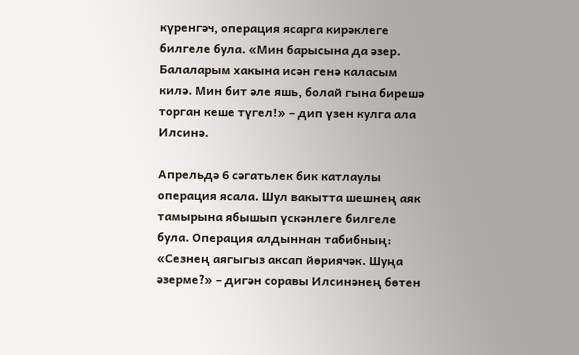күренгәч, операция ясарга кирәклеге билгеле була. «Мин барысына да әзер. Балаларым хакына исән генә каласым килә. Мин бит әле яшь, болай гына бирешә торган кеше түгел!» – дип үзен кулга ала Илсинә.

Апрельдә 6 сәгатьлек бик катлаулы операция ясала. Шул вакытта шешнең аяк тамырына ябышып үскәнлеге билгеле була. Операция алдыннан табибның: «Сезнең аягыгыз аксап йөриячәк. Шуңа әзерме?» – дигән соравы Илсинәнең бөтен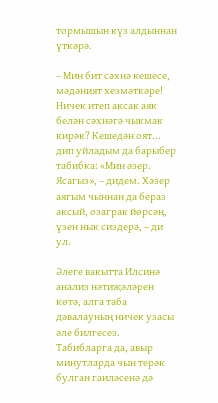тормышын күз алдыннан үткәрә.

– Мин бит сәхнә кешесе, мәдәният хезмәткәре! Ничек итеп аксак аяк белән сәхнәгә чыкмак кирәк? Кешедән оят... дип уйладым да барыбер табибка: «Мин әзер. Ясагыз», – дидем. Хәзер аягым чыннан да бераз аксый, озаграк йөрсәң, үзен нык сиздерә, – ди ул.

Әлеге вакытта Илсинә анализ нәтиҗәләрен көтә, алга таба дәвалауның ничек узасы әле билгесез. Табибларга да, авыр минутларда чын терәк булган гаиләсенә дә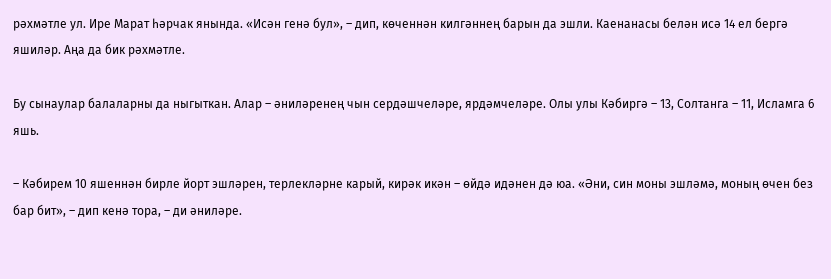рәхмәтле ул. Ире Марат һәрчак янында. «Исән генә бул», – дип, көченнән килгәннең барын да эшли. Каенанасы белән исә 14 ел бергә яшиләр. Аңа да бик рәхмәтле.

Бу сынаулар балаларны да ныгыткан. Алар – әниләренең чын сердәшчеләре, ярдәмчеләре. Олы улы Кәбиргә – 13, Солтанга – 11, Исламга 6 яшь.

– Кәбирем 10 яшеннән бирле йорт эшләрен, терлекләрне карый, кирәк икән – өйдә идәнен дә юа. «Әни, син моны эшләмә, моның өчен без бар бит», – дип кенә тора, – ди әниләре.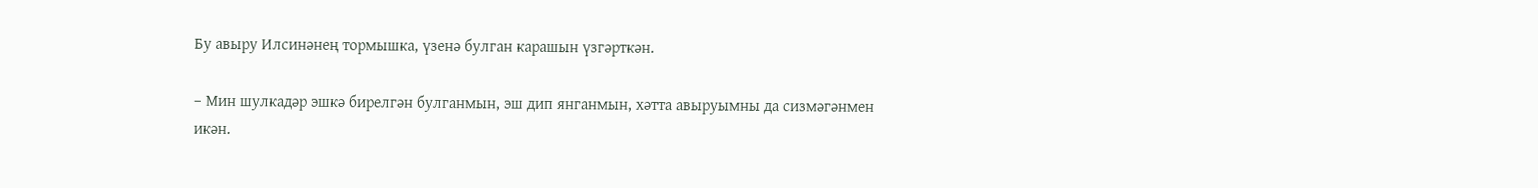Бу авыру Илсинәнең тормышка, үзенә булган карашын үзгәрткән.

– Мин шулкадәр эшкә бирелгән булганмын, эш дип янганмын, хәтта авыруымны да сизмәгәнмен икән.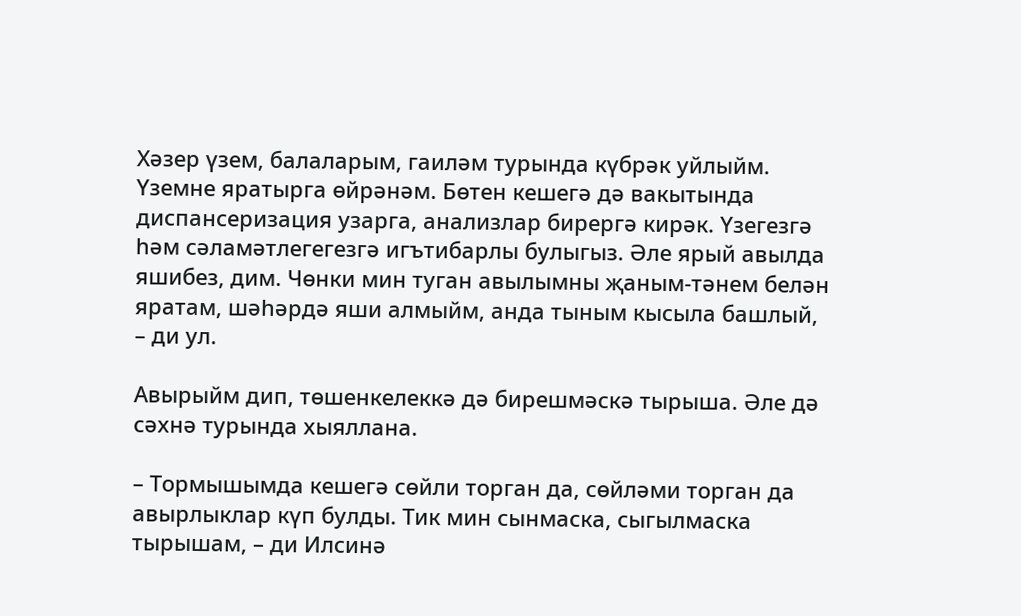Хәзер үзем, балаларым, гаиләм турында күбрәк уйлыйм. Үземне яратырга өйрәнәм. Бөтен кешегә дә вакытында диспансеризация узарга, анализлар бирергә кирәк. Үзегезгә һәм сәламәтлегегезгә игътибарлы булыгыз. Әле ярый авылда яшибез, дим. Чөнки мин туган авылымны җаным-тәнем белән яратам, шәһәрдә яши алмыйм, анда тыным кысыла башлый, – ди ул.

Авырыйм дип, төшенкелеккә дә бирешмәскә тырыша. Әле дә сәхнә турында хыяллана.

– Тормышымда кешегә сөйли торган да, сөйләми торган да авырлыклар күп булды. Тик мин сынмаска, сыгылмаска тырышам, – ди Илсинә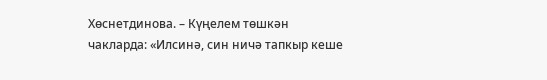Хөснетдинова. – Күңелем төшкән чакларда: «Илсинә, син ничә тапкыр кеше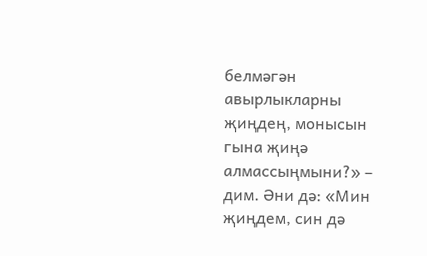белмәгән авырлыкларны җиңдең, монысын гына җиңә алмассыңмыни?» – дим. Әни дә: «Мин җиңдем, син дә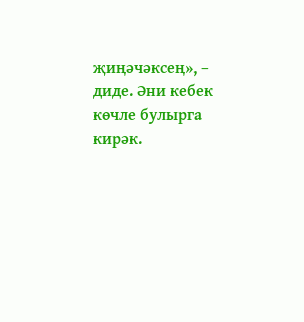җиңәчәксең», – диде. Әни кебек көчле булырга кирәк.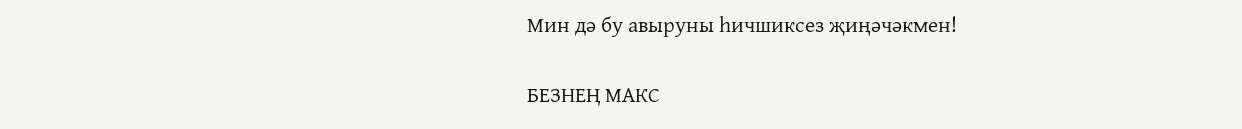Мин дә бу авыруны һичшиксез җиңәчәкмен!

БЕЗНЕҢ МАКС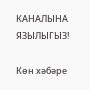КАНАЛЫНА ЯЗЫЛЫГЫЗ!

Көн хәбәре